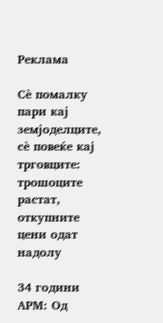Реклама

Сѐ помалку пари кај земјоделците, сѐ повеќе кај трговците: трошоците растат, откупните цени одат надолу

34 години АРМ: Од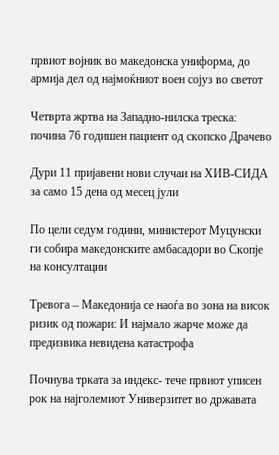првиот војник во македонска униформа, до армија дел од најмоќниот воен сојуз во светот

Четврта жртва на Западно-нилска треска: почина 76 годишен пациент од скопско Драчево

Дури 11 пријавени нови случаи на ХИВ-СИДА за само 15 дена од месец јули

По цели седум години, министерот Муцунски ги собира македонските амбасадори во Скопје на консултации

Тревога – Македонија се наоѓа во зона на висок ризик од пожари: И најмало жарче може да предизвика невидена катастрофа

Почнува трката за индекс- тече првиот уписен рок на најголемиот Универзитет во државата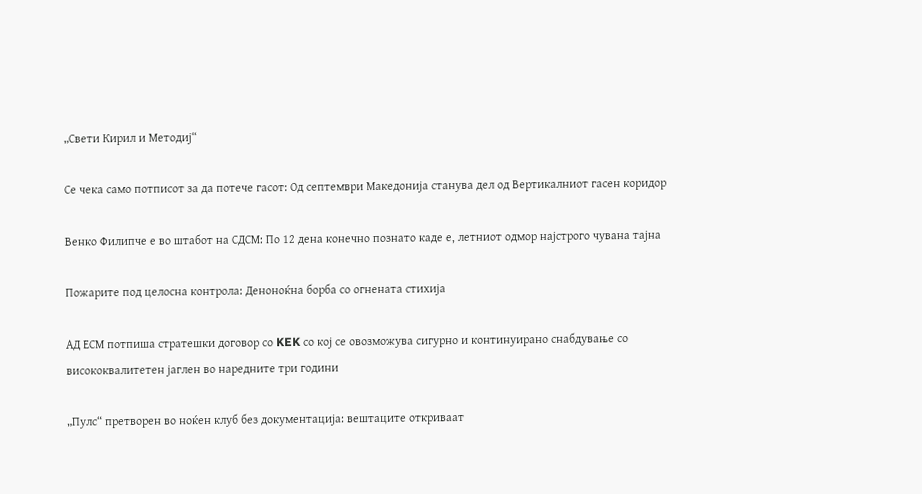„Свети Кирил и Методиј“

Се чека само потписот за да потече гасот: Од септември Македонија станува дел од Вертикалниот гасен коридор

Венко Филипче е во штабот на СДСМ: По 12 дена конечно познато каде е, летниот одмор најстрого чувана тајна

Пожарите под целосна контрола: Деноноќна борба со огнената стихија

АД ЕСМ потпиша стратешки договор со KEK со кој се овозможува сигурно и континуирано снабдување со висококвалитетен јаглен во наредните три години

„Пулс“ претворен во ноќен клуб без документација: вештаците откриваат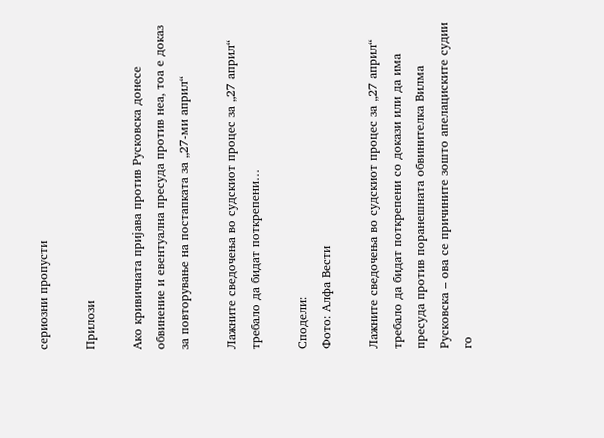сериозни пропусти

Прилози

Ако кривичната пријава против Русковска донесе обвинение и евентуална пресуда против неа, тоа е доказ за повторување на постапката за „27-ми април“

Лажните сведочења во судскиот процес за „27 април“ требало да бидат поткрепени…

Сподели:
Фото: Алфа Вести

Лажните сведочења во судскиот процес за „27 април“ требало да бидат поткрепени со докази или да има пресуда против поранешната обвинителка Вилма Русковска – ова се причините зошто апелациските судии го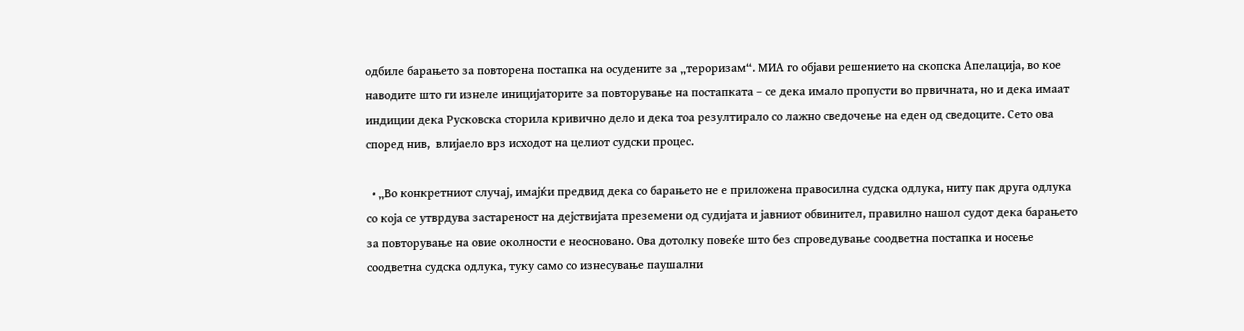одбиле барањето за повторена постапка на осудените за „тероризам“. МИА го објави решението на скопска Апелација, во кое наводите што ги изнеле иницијаторите за повторување на постапката – се дека имало пропусти во првичната, но и дека имаат индиции дека Русковска сторила кривично дело и дека тоа резултирало со лажно сведочење на еден од сведоците. Сето ова според нив,  влијаело врз исходот на целиот судски процес.

  • „Во конкретниот случај, имајќи предвид дека со барањето не е приложена правосилна судска одлука, ниту пак друга одлука со која се утврдува застареност на дејствијата преземени од судијата и јавниот обвинител, правилно нашол судот дека барањето за повторување на овие околности е неосновано. Ова дотолку повеќе што без спроведување соодветна постапка и носење соодветна судска одлука, туку само со изнесување паушални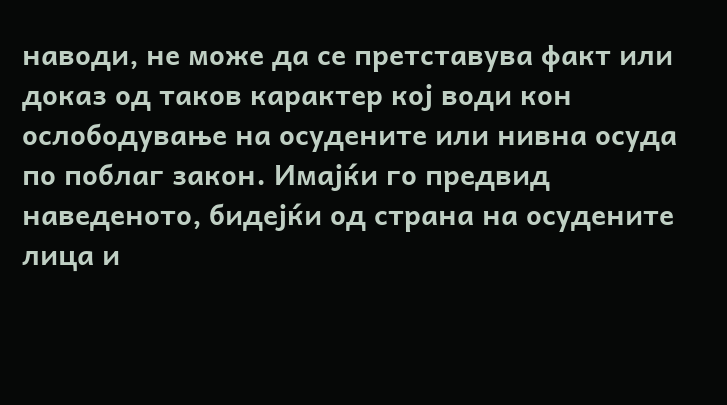наводи, не може да се претставува факт или доказ од таков карактер кој води кон ослободување на осудените или нивна осуда по поблаг закон. Имајќи го предвид наведеното, бидејќи од страна на осудените лица и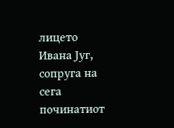лицето Ивана Југ, сопруга на сега починатиот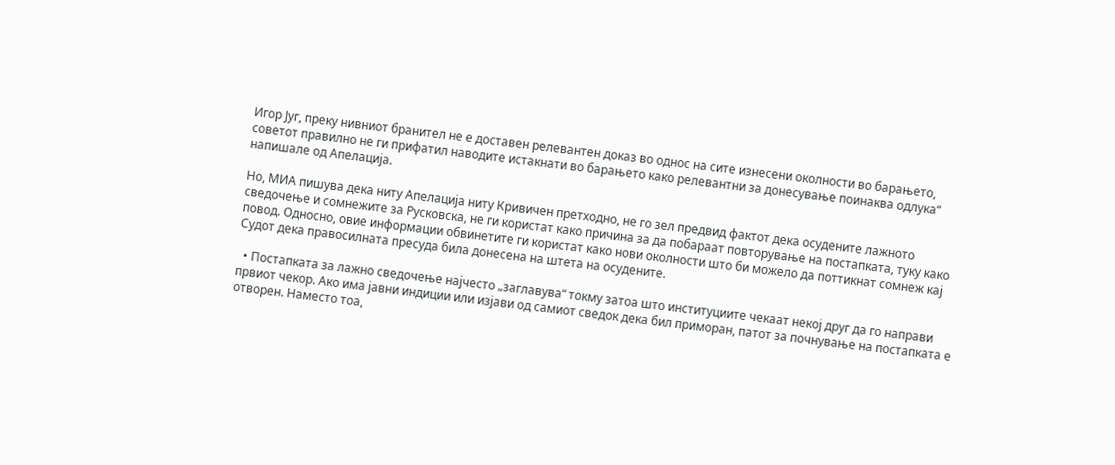Игор Југ, преку нивниот бранител не е доставен релевантен доказ во однос на сите изнесени околности во барањето, советот правилно не ги прифатил наводите истакнати во барањето како релевантни за донесување поинаква одлука“ напишале од Апелација.

Но, МИА пишува дека ниту Апелација ниту Кривичен претходно, не го зел предвид фактот дека осудените лажното сведочење и сомнежите за Русковска, не ги користат како причина за да побараат повторување на постапката, туку како повод. Односно, овие информации обвинетите ги користат како нови околности што би можело да поттикнат сомнеж кај Судот дека правосилната пресуда била донесена на штета на осудените.

  • Постапката за лажно сведочење најчесто „заглавува“ токму затоа што институциите чекаат некој друг да го направи првиот чекор. Ако има јавни индиции или изјави од самиот сведок дека бил приморан, патот за почнување на постапката е отворен. Наместо тоа,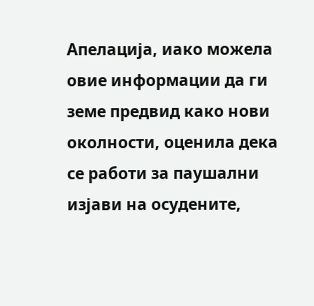Апелација, иако можела овие информации да ги земе предвид како нови околности, оценила дека се работи за паушални изјави на осудените,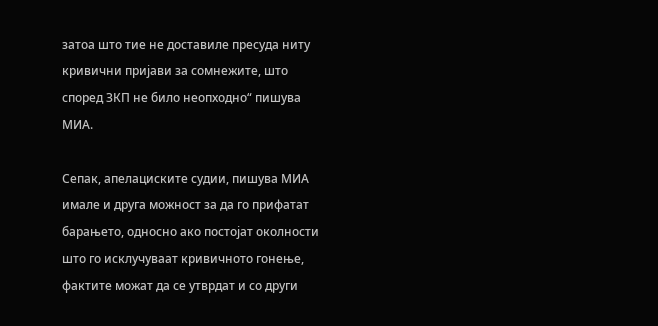затоа што тие не доставиле пресуда ниту кривични пријави за сомнежите, што според ЗКП не било неопходно“ пишува МИА.

Сепак, апелациските судии, пишува МИА имале и друга можност за да го прифатат барањето, односно ако постојат околности што го исклучуваат кривичното гонење, фактите можат да се утврдат и со други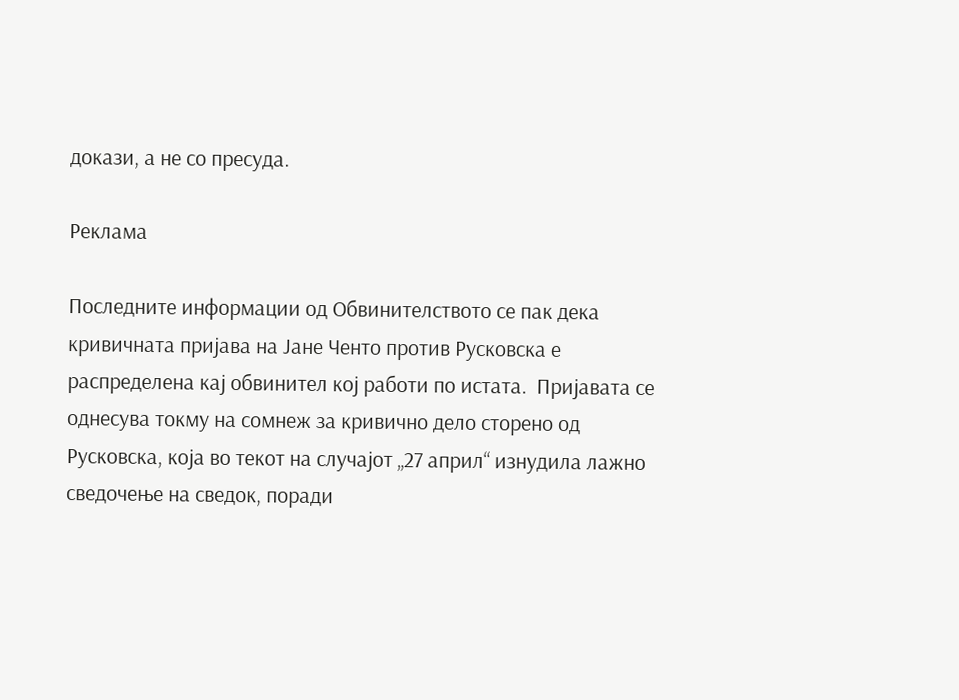докази, а не со пресуда.

Реклама

Последните информации од Обвинителството се пак дека кривичната пријава на Јане Ченто против Русковска е распределена кај обвинител кој работи по истата.  Пријавата се однесува токму на сомнеж за кривично дело сторено од Русковска, која во текот на случајот „27 април“ изнудила лажно сведочење на сведок, поради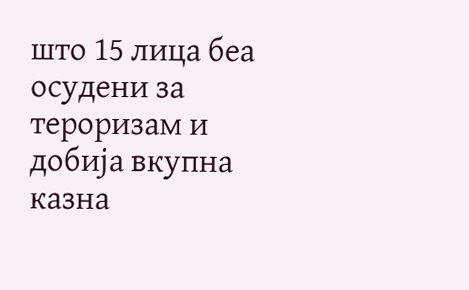што 15 лица беа осудени за тероризам и добија вкупна казна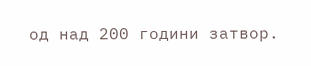од над 200 години затвор.